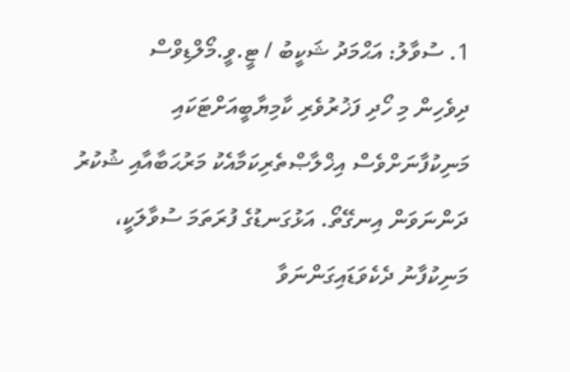1. ސުވާލު: އަޙްމަދު ޝަކީބު / ޓީ.ވީ.މޯލްޑިވްސް
ދިވެހިން މި ހޯދި ފަޚުރުވެރި ކާމިޔާބީއަށްޓަކައި މަނިކުފާނަށްވެސް އިޚްލާޞްތެރިކަމާއެކު މަރުޙަބާއާއި ޝުކުރު ދަންނަވަން އިނގޭތޯ. އަޅުގަނޑުގެ ފުރަތަމަ ސުވާލަކީ، މަނިކުފާނު ދެކެވަޑައިގަންނަވާ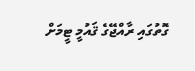ގޮތުގައި ރާއްޖޭގެ ޤައުމީ ޓީމަށް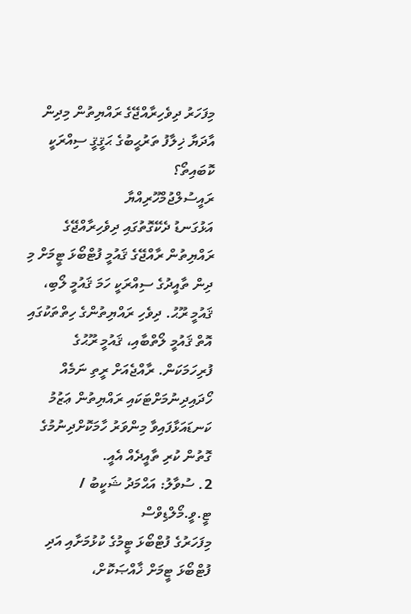މިފަހަރު ދިވެހިރާއްޖޭގެ ރައްޔިތުން މިދިން އާދަޔާ ޚިލާފު ތަރުޙީބުގެ ޙަޤީޤީ ސިއްރަކީ ކޮބައިތޯ؟
ރައީސުލްޖުމްހޫރިއްޔާ
އަޅުގަނޑު ދެކޭގޮތުގައި ދިވެހިރާއްޖޭގެ ރައްޔިތުން ރާއްޖޭގެ ޤައުމީ ފުޓްބޯޅަ ޓީމަށް މި ދިން ތާއީދުގެ ސިއްރަކީ ހަމަ ޤައުމީ ލޯބި، ޤައުމީ ރޫޙު. ދިވެހި ރައްޔިތުންގެ ހިތްތަކުގައި އޮތް ޤައުމީ ލޯތްބާއި، ޤައުމީ ރޫޙުގެ ފުރިހަމަކަން. ރާއްޖެއަށް ރީތި ނަމެއް ހޯދައިދިނުމަށްޓަކައި ރައްޔިތުން ޢަޒުމު ކަނޑައަޅާފައިވާ މިންވަރު ހާމަކޮށްދިނުމުގެ ގޮތުން ކުރި ތާއީދެއް އެއީ.
2. ސުވާލު: އަޙްމަދު ޝަކީބު / ޓީ.ވީ.މޯލްޑިވްސް
މިފަހަރުގެ ފުޓްބޯޅަ ޓީމުގެ ކުޅުމަށާއި އަދި ފުޓްބޯޅަ ޓީމަށް ޚާއްޞަކޮށް،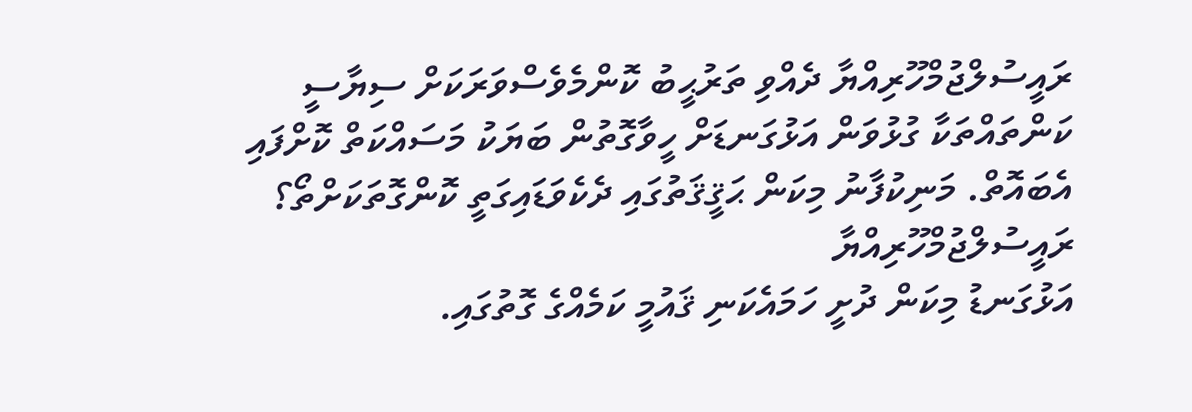ރައީސުލްޖުމްހޫރިއްޔާ ދެއްވި ތަރުޙީބު ކޮންމެވެސްވަރަކަށް ސިޔާސީ ކަންތައްތަކާ ގުޅުވަން އަޅުގަނޑަށް ހީވާގޮތުން ބަޔަކު މަސައްކަތް ކޮށްފައި އެބައޮތް. މަނިކުފާނު މިކަން ޙަޤީޤަތުގައި ދެކެވަޑައިގަތީ ކޮންގޮތަކަށްތޯ؟
ރައީސުލްޖުމްހޫރިއްޔާ
އަޅުގަނޑު މިކަން ދުށީ ހަމައެކަނި ޤައުމީ ކަމެއްގެ ގޮތުގައި.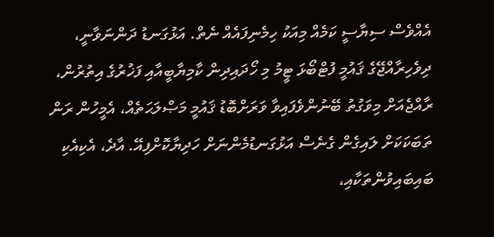އެއްވެސް ސިޔާސީ ކަމެއް މިއަކު ހިމެނިފައެއް ނެތް. އަޅުގަނޑު ދަންނަވާނީ، ދިވެހިރާއްޖޭގެ ޤައުމީ ފުޓްބޯޅަ ޓީމު މި ހޯދައިދިން ކާމިޔާބީއާއި ފަޚުރުގެ އިތުރުން، ރާއްޖެއަށް މިވަގުތު ބޭނުންވެފައިވާ ވަރަށްބޮޑު ޤައުމީ މަޞްލަޙަތެއް، އެމީހުން ރަން ތަބަކަކަށް ލައިގެން ގެނެސް އަޅުގަނޑުމެންނަށް ހަދިޔާކޮށްފިއޭ. އާދެ، އެކިއެކި ބައިބައިވުންތަކާއި،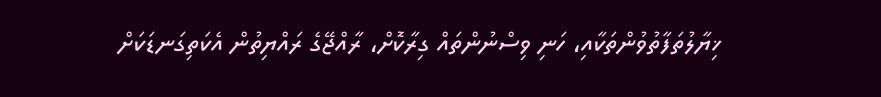ޚިޔާލުތަފާތުވުންތަކާއި، ހަނި ވިސްނުންތައް ގިރާކޮށް، ރާއްޖޭގެ ރައްޔިތުން އެކަތިގަނޑަކަށް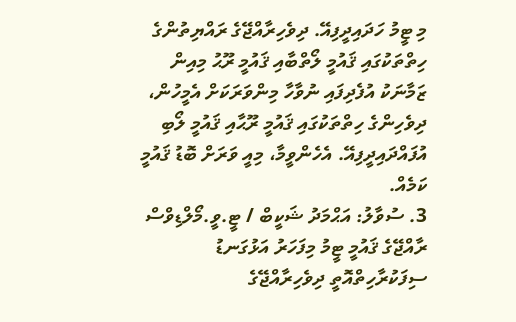މި ޓީމު ހަދައިދީފިއޭ. ދިވެހިރާއްޖޭގެ ރައްޔިތުންގެ ހިތްތަކުގައި ޤައުމީ ލޯތްބާއި ޤައުމީ ރޫޙު މިއިން ޒަމާނަކު އުފެދިފައި ނުވާހާ މިންވަރަކަށް އެމީހުން، ދިވެހިންގެ ހިތްތަކުގައި ޤައުމީ ރޫޙާއި ޤައުމީ ލޯބި އުފައްދައިދީފިއޭ. އެހެންވީމާ، މިއީ ވަރަށް ބޮޑު ޤައުމީ ކަމެއް.
3. ސުވާލު: އަޙްމަދު ޝަކީބް / ޓީ.ވީ.މޯލްޑިވްސް
ރާއްޖޭގެ ޤައުމީ ޓީމު މިފަހަރު އަޅުގަނޑު ސިފަކުރާހިތްއޮތީ ދިވެހިރާއްޖޭގެ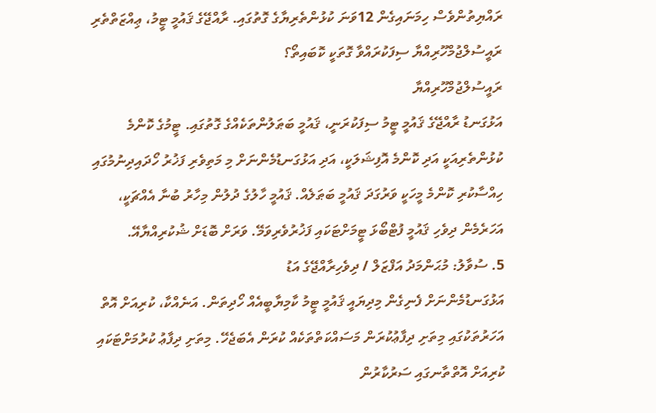ރައްޔިތުންވެސް ހިމަނައިގެން 12ވަނަ ކުޅުންތެރިޔާގެ ގޮތުގައި. ރާއްޖޭގެ ޤައުމީ ޓީމު، ޢިއްޒަތްތެރި ރައީސުލްޖުމްހޫރިއްޔާ ސިފަކުރައްވާ ގޮތަކީ ކޮބައިތޯ؟
ރައީސުލްޖުމްހޫރިއްޔާ
އަޅުގަނޑު ރާއްޖޭގެ ޤައުމީ ޓީމު ސިފަކުރަނީ، ޤައުމީ ބަޠަލުންތަކެއްގެ ގޮތުގައި. ޓީމުގެ ކޮންމެ ކުޅުންތެރިއަކީ އަދި ކޮންމެ އޮފިޝަލަކީ، އަދި އަޅުގަނޑުމެންނަށް މި މަތިވެރި ފަޚުރު ހޯދައިދިނުމުގައި ހިއްސާކުރި ކޮންމެ މީހަކީ ވަރުގަދަ ޤައުމީ ބަޠަލެއް. ޤައުމީ ހާލުގެ ދުލުން މިހާރު ބުނާ އެއްޗަކީ، އަހަރެމެން ދިވެހި ޤައުމީ ފުޓްބޯޅަ ޓީމަށްޓަކައި ފަޚުރުވެރިވަމޭ. ވަރަށް ބޮޑަށް ޝުކުރިއްޔާއޭ.
5. ސުވާލު: މުޙަންމަދު އަފްޒަލް / ދިވެހިރާއްޖޭގެ އަޑު
އަޅުގަނޑުމެންނަށް ފެނިގެން މިދިޔައީ ޤައުމީ ޓީމު ކާމިޔާބީއެއް ހޯދިތަން. އަނެއްކާ، ކުރިއަށް އޮތް އަހަރުތަކުގައި މިތަށި ދިފާޢުކުރަން މަސައްކަތްތަކެއް ކުރަން އެބަޖެހޭ. މިތަށި ދިފާޢު ކުރުމަށްޓަކައި ކުރިއަށް އޮތްތާނގައި ސަރުކާރުން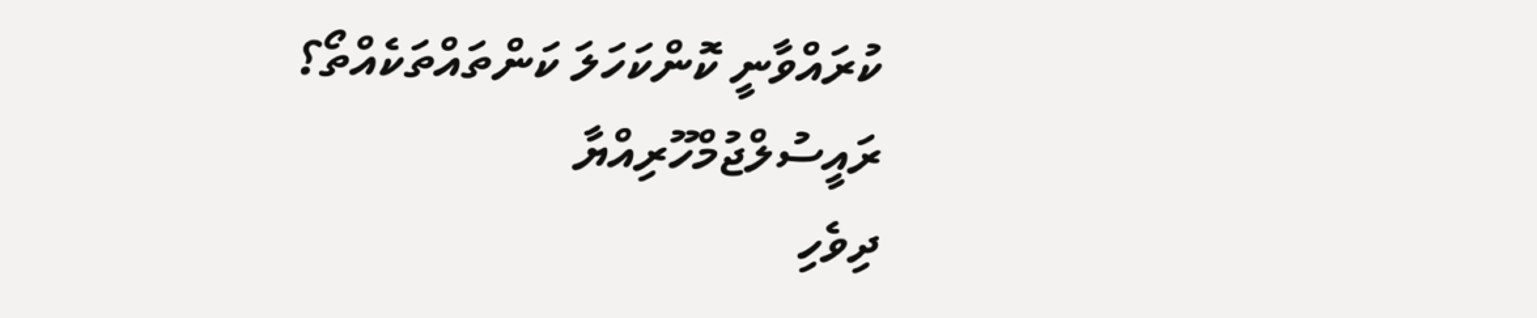ކުރައްވާނީ ކޮންކަހަލަ ކަންތައްތަކެއްތޯ؟
ރައީސުލްޖުމްހޫރިއްޔާ
ދިވެހި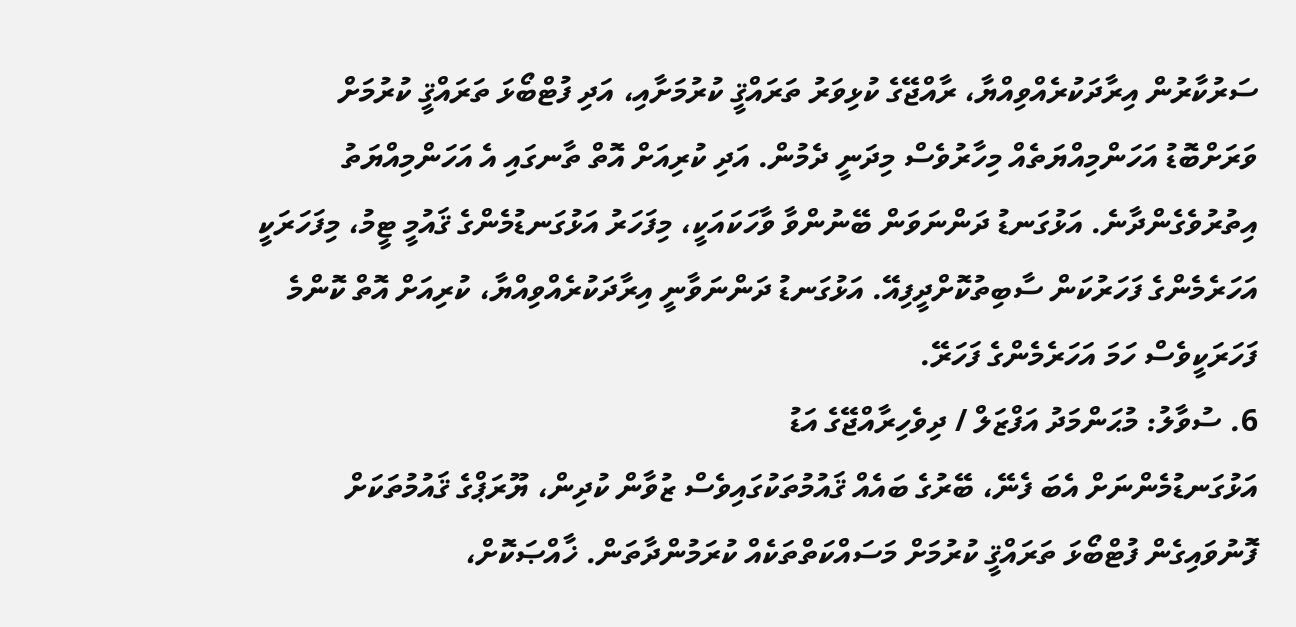ސަރުކާރުން އިރާދަކުރެއްވިއްޔާ، ރާއްޖޭގެ ކުޅިވަރު ތަރައްޤީ ކުރުމަށާއި، އަދި ފުޓްބޯޅަ ތަރައްޤީ ކުރުމަށް ވަރަށްބޮޑު އަހަންމިއްޔަތެއް މިހާރުވެސް މިދަނީ ދެމުން. އަދި ކުރިއަށް އޮތް ތާނގައި އެ އަހަންމިއްޔަތު އިތުރުވެގެންދާނެ. އަޅުގަނޑު ދަންނަވަން ބޭނުންވާ ވާހަކައަކީ، މިފަހަރު އަޅުގަނޑުމެންގެ ޤައުމީ ޓީމު، މިފަހަރަކީ އަހަރެމެންގެ ފަހަރުކަން ސާބިތުކޮށްދީފިއޭ. އަޅުގަނޑު ދަންނަވާނީ އިރާދަކުރެއްވިއްޔާ، ކުރިއަށް އޮތް ކޮންމެ ފަހަރަކީވެސް ހަމަ އަހަރެމެންގެ ފަހަރޭ.
6. ސުވާލު: މުޙަންމަދު އަފްޒަލް / ދިވެހިރާއްޖޭގެ އަޑު
އަޅުގަނޑުމެންނަށް އެބަ ފެނޭ، ބޭރުގެ ބައެއް ޤައުމުތަކުގައިވެސް ޒުވާން ކުދިން، ޔޫރަޕްގެ ޤައުމުތަކަށް ފޮނުވައިގެން ފުޓްބޯޅަ ތަރައްޤީ ކުރުމަށް މަސައްކަތްތަކެއް ކުރަމުންދާތަން. ޚާއްޞަކޮށް،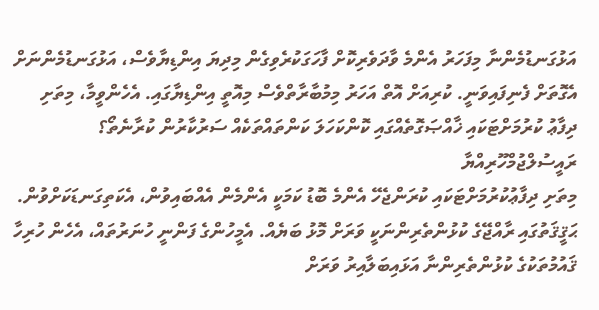އަޅުގަނޑުމެންނާ މިފަހަރު އެންމެ ވާދަވެރިކޮށް ފާހަގަކުރެވިގެން މިދިޔަ އިންޑިޔާވެސް، އަޅުގަނޑުމެންނަށް އެގޮތަށް ފެނިފައިވަނީ. ކުރިއަށް އޮތް އަހަރު މިމުބާރާތްވެސް މިއޮތީ އިންޑިޔާގައި. އެހެންވީމާ، މިތަށި ދިފާޢު ކުރުމަށްޓަކައި ޚާއްޞަގޮތެއްގައި ކޮންކަހަލަ ކަންތައްތަކެއް ސަރުކާރުން ކުރާނެތޯ؟
ރައީސުލްޖުމްހޫރިއްޔާ
މިތަށި ދިފާޢުކުރުމަށްޓަކައި ކުރަންޖެހޭ އެންމެ ބޮޑު ކަމަކީ އެންމެން އެއްބައިވުން، އެކަތިގަނޑަކަށްވުން. ޙަޤީޤަތުގައި ރާއްޖޭގެ ކުޅުންތެރިންނަކީ ވަރަށް މޮޅު ބަޔެއް. އެމީހުންގެ ފަންނީ ހުނަރުތައް، އެހެން ހުރިހާ ޤައުމުތަކުގެ ކުޅުންތެރިންނާ އަޅައިބަލާއިރު ވަރަށް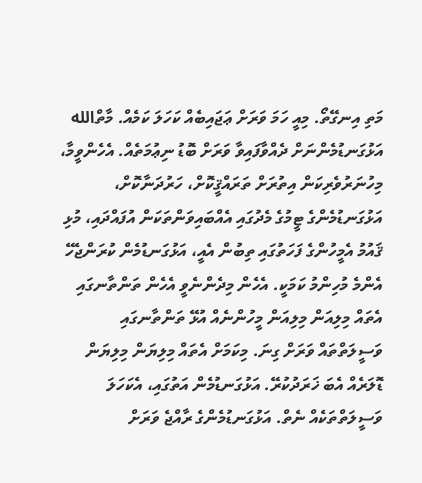މަތި އިނގޭތޯ. މިއީ ހަމަ ވަރަށް ޢަޖައިބެއް ކަހަލަ ކަމެއް. މާތްالله އަޅުގަނޑުމެންނަށް ދެއްވާފައިވާ ވަރަށް ބޮޑު ނިޢުމަތެއް. އެހެންވީމާ، މިހުނަރުވެރިކަން އިތުރަށް ތަރައްޤީކޮށް، ހަރުދަނާކޮށް، އަޅުގަނޑުމެންގެ ޓީމުގެ މެދުގައި އެއްބައިވަންތަކަން އުފައްދައި، މުޅި ޤައުމު އެމީހުންގެ ފަހަތުގައި ތިބުން އެއީ، އަޅުގަނޑުމެން ކުރަންޖެހޭ އެންމެ މުހިންމު ކަމަކީ. އެހެން މިދެންނެވީ އެހެން ތަންތާނގައި އެތައް މިލިއަން މިލިއަން މީހުންނެއް އުޅޭ ތަންތާނގައި ވަސީލަތްތައް ވަރަށް ގިނަ. މިކަމަށް އެތައް މިލިޔަން މިލިޔަން ޑޮލަރެއް އެބަ ޚަރަދުކުރޭ. އަޅުގަނޑުމެން އަތުގައި، އެކަހަލަ ވަސީލަތްތަކެއް ނެތް. އަޅުގަނޑުމެންގެ ރާއްޖެ ވަރަށް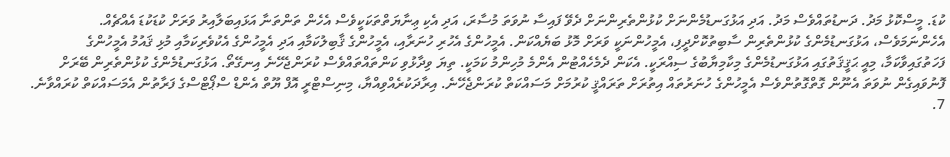ކުޑަ. މީސްކޮޅު މަދު. ދަނޑުތައްވެސް މަދު. އަދި އަޅުގަނޑުމެންނަށް ކުޅުންތެރިންނަށް ދެވޭ ފައިސާ ނުވަތަ މުސާރަ، އަދި އެކި ޢިނާޔަތްތަކަކީވެސް އެހެން ތަންތަނާ އަޅައިބަލާއިރު ވަރަށް ކުޑަކުޑަ އެއްޗެއް. އެހެންނަމަވެސް، އަޅުގަނޑުމެންގެ ކުޅުންތެރިން ސާބިތުކޮށްދީފި، އެމީހުންނަކީ ވަރަށް މޮޅު ބަޔެއްކަން. އެމީހުންގެ އެހުރި ހުނަރާއި، އެމީހުންގެ ޤާބިލުކަމާއި އަދި އެމީހުންގެ އެކުވެރިކަމާއި މުޅި ޤައުމު އެމީހުންގެ ފަހަތުގައިވާކަމާ، މިއީ ޙަޤީޤަތުގައި އަޅުގަނޑުމެންގެ މިކާމިޔާބުގެ ސިއްރަކީ. އެކަން ދެމެހެއްޓުން އެންމެ މުހިންމު ކަމަކީ. ތިޔަ ވިދާޅުވި ކަންތައްތައްވެސް ކުރަންޖެހޭނެ އިނގޭތޯ. އަޅުގަނޑުމެންގެ ކުޅުންތެރިން ބޭރަށް ފޮނުވައިގެން ނުވަތަ އެނޫން ގޮތްގޮތުންވެސް އެމީހުންގެ ހުނަރުތައް އިތުރަށް ތަރައްޤީ ކުރުމަށް މަސައްކަތް ކުރަންޖެހޭނެ. އިރާދަކުރެއްވިއްޔާ، މިނިސްޓްރީ އޮފް ޔޫތް އެންޑް ސްޕޯޓްސްގެ ފަރާތުން އެމަސައްކަތް ކުރައްވާނެ.
7.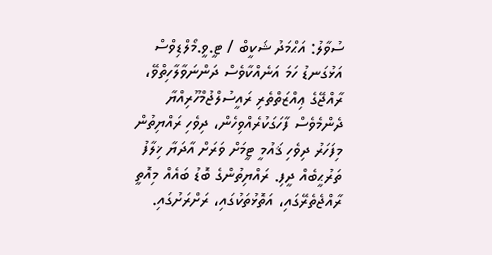ސުވާލު: އަޙްމަދު ޝަކީބް / ޓީ.ވީ.މޯލްޑިވްސް
އަޅުގަނޑު ހަމަ އަނެއްކާވެސް ދަންނަވާލާހިތްވޭ، ރާއްޖޭގެ ޢިއްޒަތްތެރި ރައީސުލްޖުމްހޫރިއްޔާ ދެންމެވެސް ފާހަގަކުރެއްވިހެން، ދިވެހި ރައްޔިތުން މިފަހަރު ދިވެހި ޤައުމީ ޓީމަށް ވަރަށް އާދަޔާ ޚިލާފު ތަރުޙީބެއް ދީފި. ރައްޔިތުންގެ ބޮޑު ބައެއް މިއޮތީ ރާއްޖެތެރޭގައި، އަތޮޅުތަކުގައި، ރަށްރަށުގައި.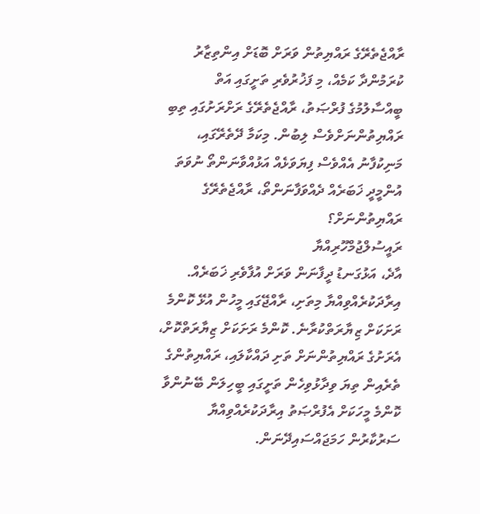ރާއްޖެތެރޭގެ ރައްޔިތުން ވަރަށް ބޮޑަށް އިންތިޒާރު ކުރަމުންދާ ކަމެއް، މި ފަޚުރުވެރި ތަށީގައި އަތް ބީއްސާލުމުގެ ފުރްޞަތު، ރާއްޖެތެރޭގެ ރަށްރަށުގައި ތިބި ރައްޔިތުންނަށްވެސް ލިބުން. މިކަމާ ދޭތެރޭގައި، މަނިކުފާނު އެއްވެސް ފިޔަވަޅެއް އަޅުއްވާނަންތޯ ނުވަތަ އުންމީދީ ޚަބަރެއް ދެއްވަފާނަންތޯ، ރާއްޖެތެރޭގެ ރައްޔިތުންނަށް؟
ރައީސުލްޖުމްހޫރިއްޔާ
އާދެ، އަޅުގަނޑު ދީފާނަން ވަރަށް އުފާވެރި ޚަބަރެއް. އިރާދަކުރެއްވިއްޔާ މިތަށި، ރާއްޖޭގައި މީހުން އުޅޭ ކޮންމެ ރަށަކަށް ޒިޔާރަތްކުރާނެ. ކޮންމެ ރަށަކަށް ޒިޔާރަތްކޮށް، އެރަށުގެ ރައްޔިތުންނަށް ތަށި ދައްކާލައި، ރައްޔިތުންގެ ތެރެއިން ތިޔަ ވިދާޅުވިހެން ތަށީގައި ބީހިލަން ބޭނުންވާ ކޮންމެ މީހަކަށް އެފުރްޞަތު އިރާދަކުރެއްވިއްޔާ ސަރުކާރުން ހަމަޖައްސައިދޭނަން.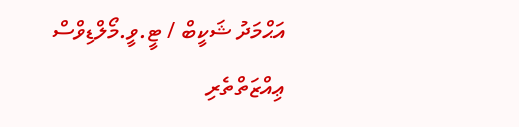އަޙްމަދު ޝަކީބް / ޓީ.ވީ.މޯލްޑިވްސް
ޢިއްޒަތްތެރި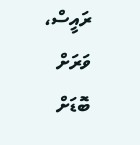ރައީސް، ވަރަށް ބޮޑަށް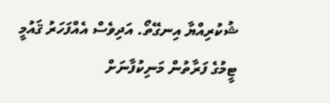ޝުކުރިއްޔާ އިނގޭތޯ. އަދިވެސް އެއްފަހަރު ޤައުމީ ޓީމުގެ ފަރާތުން މަނިކުފާނަށް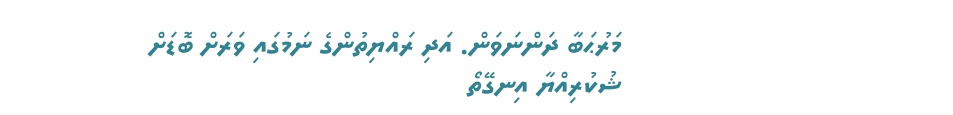މަރުޙަބާ ދަންނަވަން. އަދި ރައްޔިތުންގެ ނަމުގައި ވަރަށް ބޮޑަށް ޝުކުރިއްޔާ އިނގޭތޯ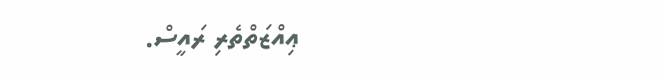ޢިއްޒަތްތެރި ރައީސް.